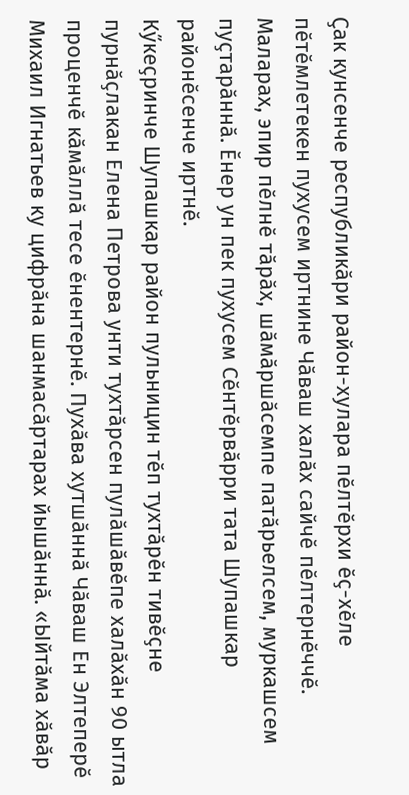Ҫак кунсенче республикӑри район-хулара пӗлтӗрхи ӗҫ-хӗле пӗтӗмлетекен пухусем иртнине Чӑваш халӑх сайчӗ пӗлтернӗччӗ. Маларах, эпир пӗлнӗ тӑрӑх, шӑмӑршӑсемпе патӑрьелсем, муркашсем пуҫтарӑннӑ. Ӗнер ун пек пухусем Сӗнтӗрвӑрри тата Шупашкар районӗсенче иртнӗ.
Кӳкеҫринче Шупашкар район пульницин тӗп тухтӑрӗн тивӗҫне пурнӑҫлакан Елена Петрова унти тухтӑрсен пулӑшӑвӗпе халӑхӑн 90 ытла проценчӗ кӑмӑллӑ тесе ӗнентернӗ. Пухӑва хутшӑннӑ Чӑваш Ен Элтеперӗ Михаил Игнатьев ку цифрӑна шанмасӑртарах йышӑннӑ. «Ыйтӑма хӑвӑр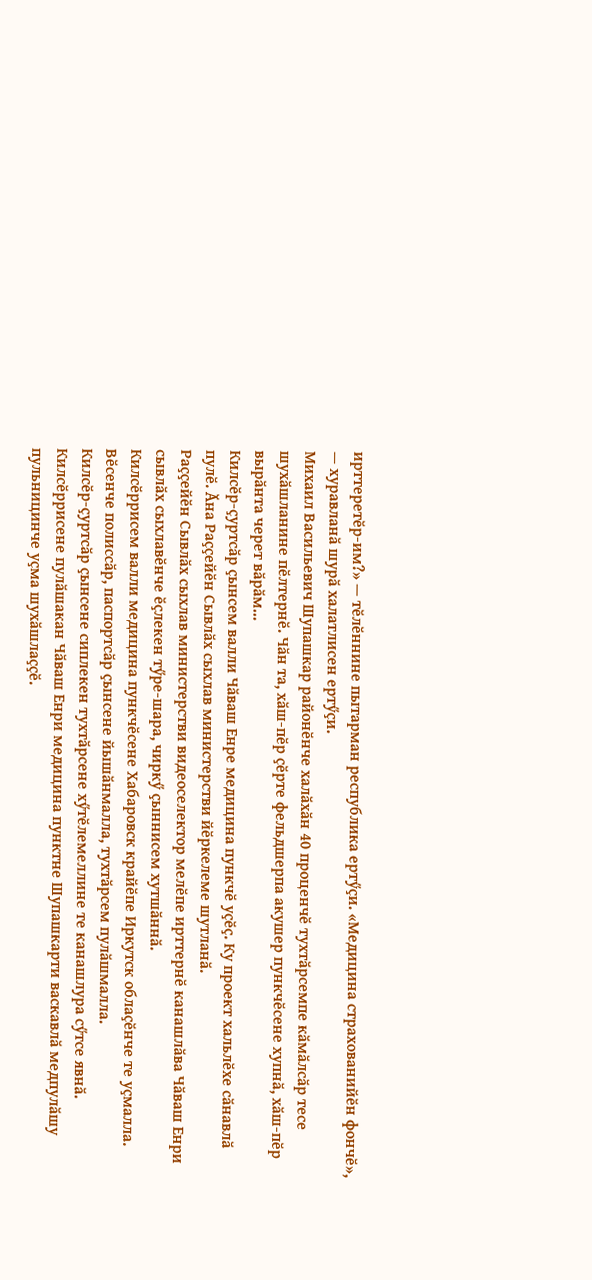ирттеретӗр-им?» — тӗлӗннине пытарман республика ертӳҫи. «Медицина страхованийӗн фончӗ», — хуравланӑ шурӑ халатлисен ертӳҫи.
Михаил Васильевич Шупашкар районӗнче халӑхӑн 40 проценчӗ тухтӑрсемпе кӑмӑлсӑр тесе шухӑшланине пӗлтернӗ. Чӑн та, хӑш-пӗр ҫӗрте фельдшерпа акушер пункчӗсене хупнӑ, хӑш-пӗр вырӑнта черет вӑрӑм...
Килсӗр-ҫуртсӑр ҫынсем валли Чӑваш Енре медицина пункчӗ уҫӗҫ. Ку проект хальлӗхе сӑнавлӑ пулӗ. Ӑна Раҫҫейӗн Сывлӑх сыхлав министерстви йӗркелеме шутланӑ.
Раҫҫейӗн Сывлӑх сыхлав министерстви видеоселектор мелӗпе ирттернӗ канашлӑва Чӑваш Енри сывлӑх сыхлавӗнче ӗҫлекен тӳре-шара, чиркӳ ҫыннисем хутшӑннӑ.
Килсӗррисем валли медицина пункчӗсене Хабаровск крайӗпе Иркутск облаҫӗнче те уҫмалла. Вӗсенче полиссӑр, паспортсӑр ҫынсене йышӑнмалла, тухтӑрсем пулӑшмалла.
Килсӗр-ҫуртсӑр ҫынсене сиплекен тухтӑрсене хӳтӗлемеллине те канашлура сӳтсе явнӑ.
Килсӗррисене пулӑшакан Чӑваш Енри медицина пунктне Шупашкарти васкавлӑ медпулӑшу пульницинче уҫма шухӑшлаҫҫӗ.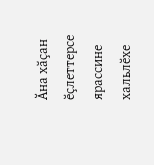Ӑна хӑҫан ӗҫлеттерсе ярассине хальлӗхе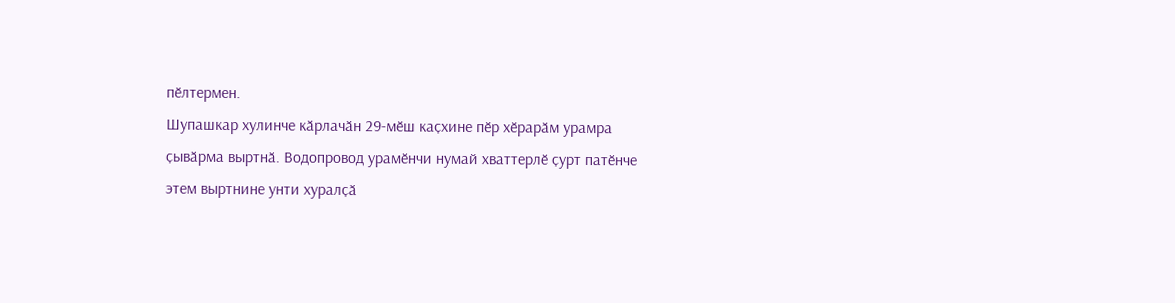пӗлтермен.
Шупашкар хулинче кӑрлачӑн 29-мӗш каҫхине пӗр хӗрарӑм урамра ҫывӑрма выртнӑ. Водопровод урамӗнчи нумай хваттерлӗ ҫурт патӗнче этем выртнине унти хуралҫӑ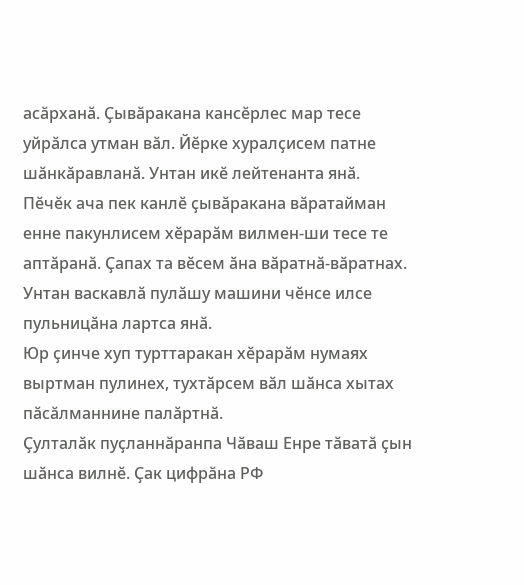асӑрханӑ. Ҫывӑракана кансӗрлес мар тесе уйрӑлса утман вӑл. Йӗрке хуралҫисем патне шӑнкӑравланӑ. Унтан икӗ лейтенанта янӑ.
Пӗчӗк ача пек канлӗ ҫывӑракана вӑратайман енне пакунлисем хӗрарӑм вилмен-ши тесе те аптӑранӑ. Ҫапах та вӗсем ӑна вӑратнӑ-вӑратнах. Унтан васкавлӑ пулӑшу машини чӗнсе илсе пульницӑна лартса янӑ.
Юр ҫинче хуп турттаракан хӗрарӑм нумаях выртман пулинех, тухтӑрсем вӑл шӑнса хытах пӑсӑлманнине палӑртнӑ.
Ҫулталӑк пуҫланнӑранпа Чӑваш Енре тӑватӑ ҫын шӑнса вилнӗ. Ҫак цифрӑна РФ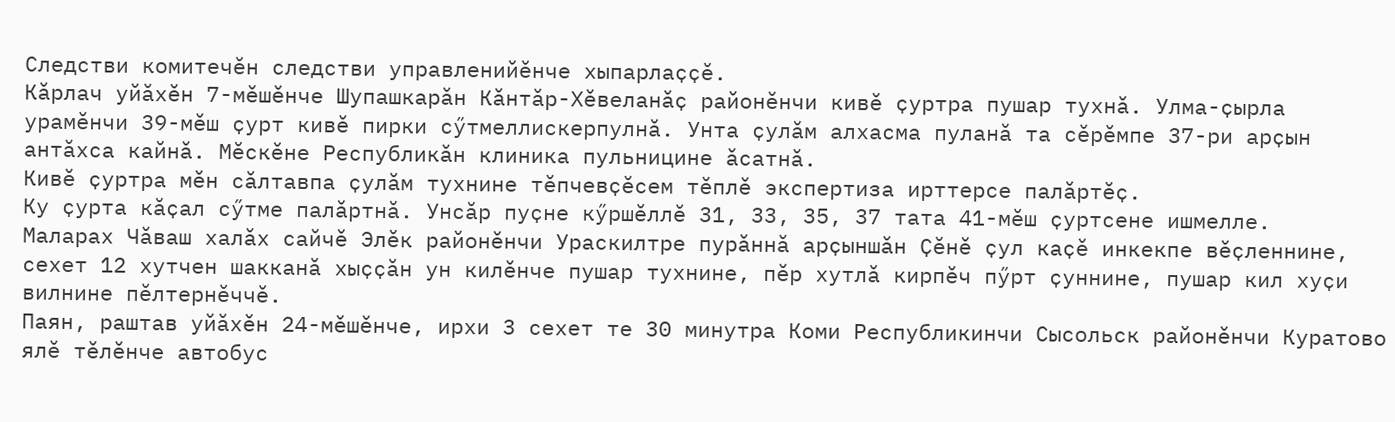Следстви комитечӗн следстви управленийӗнче хыпарлаҫҫӗ.
Кӑрлач уйӑхӗн 7-мӗшӗнче Шупашкарӑн Кӑнтӑр-Хӗвеланӑҫ районӗнчи кивӗ ҫуртра пушар тухнӑ. Улма-ҫырла урамӗнчи 39-мӗш ҫурт кивӗ пирки сӳтмеллискерпулнӑ. Унта ҫулӑм алхасма пуланӑ та сӗрӗмпе 37-ри арҫын антӑхса кайнӑ. Мӗскӗне Республикӑн клиника пульницине ӑсатнӑ.
Кивӗ ҫуртра мӗн сӑлтавпа ҫулӑм тухнине тӗпчевҫӗсем тӗплӗ экспертиза ирттерсе палӑртӗҫ.
Ку ҫурта кӑҫал сӳтме палӑртнӑ. Унсӑр пуҫне кӳршӗллӗ 31, 33, 35, 37 тата 41-мӗш ҫуртсене ишмелле.
Маларах Чӑваш халӑх сайчӗ Элӗк районӗнчи Ураскилтре пурӑннӑ арҫыншӑн Ҫӗнӗ ҫул каҫӗ инкекпе вӗҫленнине, сехет 12 хутчен шакканӑ хыҫҫӑн ун килӗнче пушар тухнине, пӗр хутлӑ кирпӗч пӳрт ҫуннине, пушар кил хуҫи вилнине пӗлтернӗччӗ.
Паян, раштав уйӑхӗн 24-мӗшӗнче, ирхи 3 сехет те 30 минутра Коми Республикинчи Сысольск районӗнчи Куратово ялӗ тӗлӗнче автобус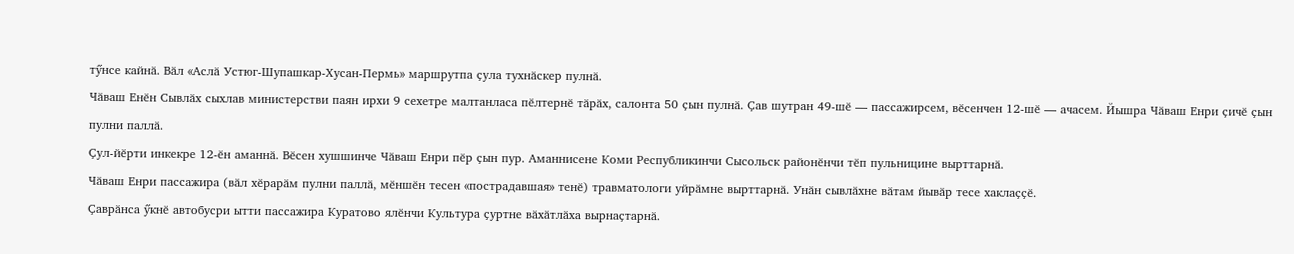тӳнсе кайнӑ. Вӑл «Аслӑ Устюг-Шупашкар-Хусан-Пермь» маршрутпа ҫула тухнӑскер пулнӑ.
Чӑваш Енӗн Сывлӑх сыхлав министерстви паян ирхи 9 сехетре малтанласа пӗлтернӗ тӑрӑх, салонта 50 ҫын пулнӑ. Ҫав шутран 49-шӗ — пассажирсем, вӗсенчен 12-шӗ — ачасем. Йышра Чӑваш Енри ҫичӗ ҫын пулни паллӑ.
Ҫул-йӗрти инкекре 12-ӗн аманнӑ. Вӗсен хушшинче Чӑваш Енри пӗр ҫын пур. Аманнисене Коми Республикинчи Сысольск районӗнчи тӗп пульницине вырттарнӑ.
Чӑваш Енри пассажира (вӑл хӗрарӑм пулни паллӑ, мӗншӗн тесен «пострадавшая» тенӗ) травматологи уйрӑмне вырттарнӑ. Унӑн сывлӑхне вӑтам йывӑр тесе хаклаҫҫӗ.
Ҫаврӑнса ӳкнӗ автобусри ытти пассажира Куратово ялӗнчи Культура ҫуртне вӑхӑтлӑха вырнаҫтарнӑ.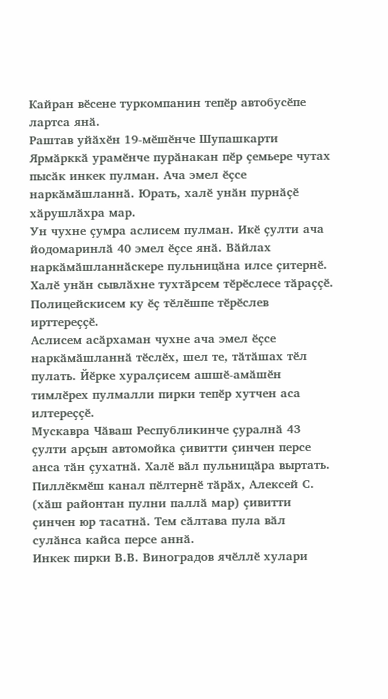Кайран вӗсене туркомпанин тепӗр автобусӗпе лартса янӑ.
Раштав уйӑхӗн 19-мӗшӗнче Шупашкарти Ярмӑрккӑ урамӗнче пурӑнакан пӗр ҫемьере чутах пысӑк инкек пулман. Ача эмел ӗҫсе наркӑмӑшланнӑ. Юрать, халӗ унӑн пурнӑҫӗ хӑрушлӑхра мар.
Ун чухне ҫумра аслисем пулман. Икӗ ҫулти ача йодомаринлӑ 40 эмел ӗҫсе янӑ. Вӑйлах наркӑмӑшланнӑскере пульницӑна илсе ҫитернӗ. Халӗ унӑн сывлӑхне тухтӑрсем тӗрӗслесе тӑраҫҫӗ. Полицейскисем ку ӗҫ тӗлӗшпе тӗрӗслев ирттереҫҫӗ.
Аслисем асӑрхаман чухне ача эмел ӗҫсе наркӑмӑшланнӑ тӗслӗх, шел те, тӑтӑшах тӗл пулать. Йӗрке хуралҫисем ашшӗ-амӑшӗн тимлӗрех пулмалли пирки тепӗр хутчен аса илтереҫҫӗ.
Мускавра Чӑваш Республикинче ҫуралнӑ 43 ҫулти арҫын автомойка ҫивитти ҫинчен персе анса тӑн ҫухатнӑ. Халӗ вӑл пульницӑра выртать.
Пиллӗкмӗш канал пӗлтернӗ тӑрӑх, Алексей С. (хӑш районтан пулни паллӑ мар) ҫивитти ҫинчен юр тасатнӑ. Тем сӑлтава пула вӑл сулӑнса кайса персе аннӑ.
Инкек пирки В.В. Виноградов ячӗллӗ хулари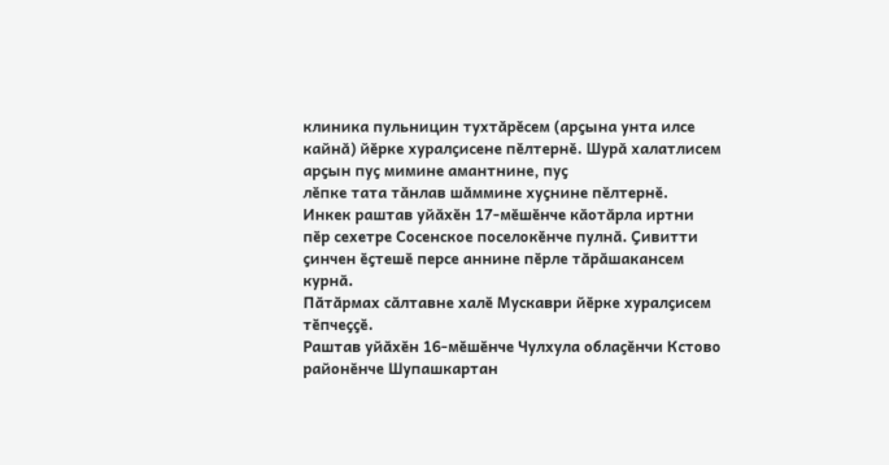клиника пульницин тухтӑрӗсем (арҫына унта илсе кайнӑ) йӗрке хуралҫисене пӗлтернӗ. Шурӑ халатлисем арҫын пуҫ мимине амантнине, пуҫ
лӗпке тата тӑнлав шӑммине хуҫнине пӗлтернӗ.
Инкек раштав уйӑхӗн 17-мӗшӗнче кӑотӑрла иртни пӗр сехетре Сосенское поселокӗнче пулнӑ. Ҫивитти ҫинчен ӗҫтешӗ персе аннине пӗрле тӑрӑшакансем курнӑ.
Пӑтӑрмах сӑлтавне халӗ Мускаври йӗрке хуралҫисем тӗпчеҫҫӗ.
Раштав уйӑхӗн 16-мӗшӗнче Чулхула облаҫӗнчи Кстово районӗнче Шупашкартан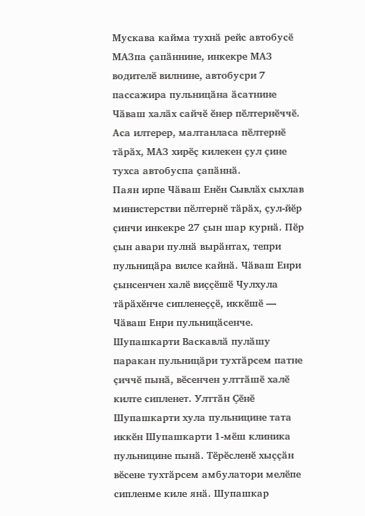Мускава кайма тухнӑ рейс автобусӗ МАЗпа ҫапӑннине, инкекре МАЗ водителӗ вилнине, автобусри 7 пассажира пульницӑна ӑсатнине Чӑваш халӑх сайчӗ ӗнер пӗлтернӗччӗ.
Аса илтерер, малтанласа пӗлтернӗ тӑрӑх, МАЗ хирӗҫ килекен ҫул ҫине тухса автобуспа ҫапӑннӑ.
Паян ирпе Чӑваш Енӗн Сывлӑх сыхлав министерстви пӗлтернӗ тӑрӑх, ҫул-йӗр ҫинчи инкекре 27 ҫын шар курнӑ. Пӗр ҫын авари пулнӑ вырӑнтах, тепри пульницӑра вилсе кайнӑ. Чӑваш Енри ҫынсенчен халӗ виҫҫӗшӗ Чулхула тӑрӑхӗнче сипленеҫҫӗ, иккӗшӗ — Чӑваш Енри пульницӑсенче.
Шупашкарти Васкавлӑ пулӑшу паракан пульницӑри тухтӑрсем патне ҫиччӗ пынӑ, вӗсенчен улттӑшӗ халӗ килте сипленет. Улттӑн Ҫӗнӗ Шупашкарти хула пульницине тата иккӗн Шупашкарти 1-мӗш клиника пульницине пынӑ. Тӗрӗсленӗ хыҫҫӑн вӗсене тухтӑрсем амбулатори мелӗпе сипленме киле янӑ. Шупашкар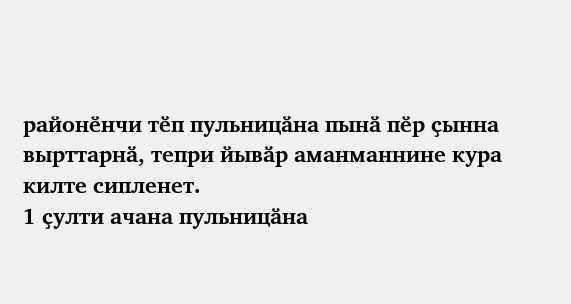районӗнчи тӗп пульницӑна пынӑ пӗр ҫынна вырттарнӑ, тепри йывӑр аманманнине кура килте сипленет.
1 ҫулти ачана пульницӑна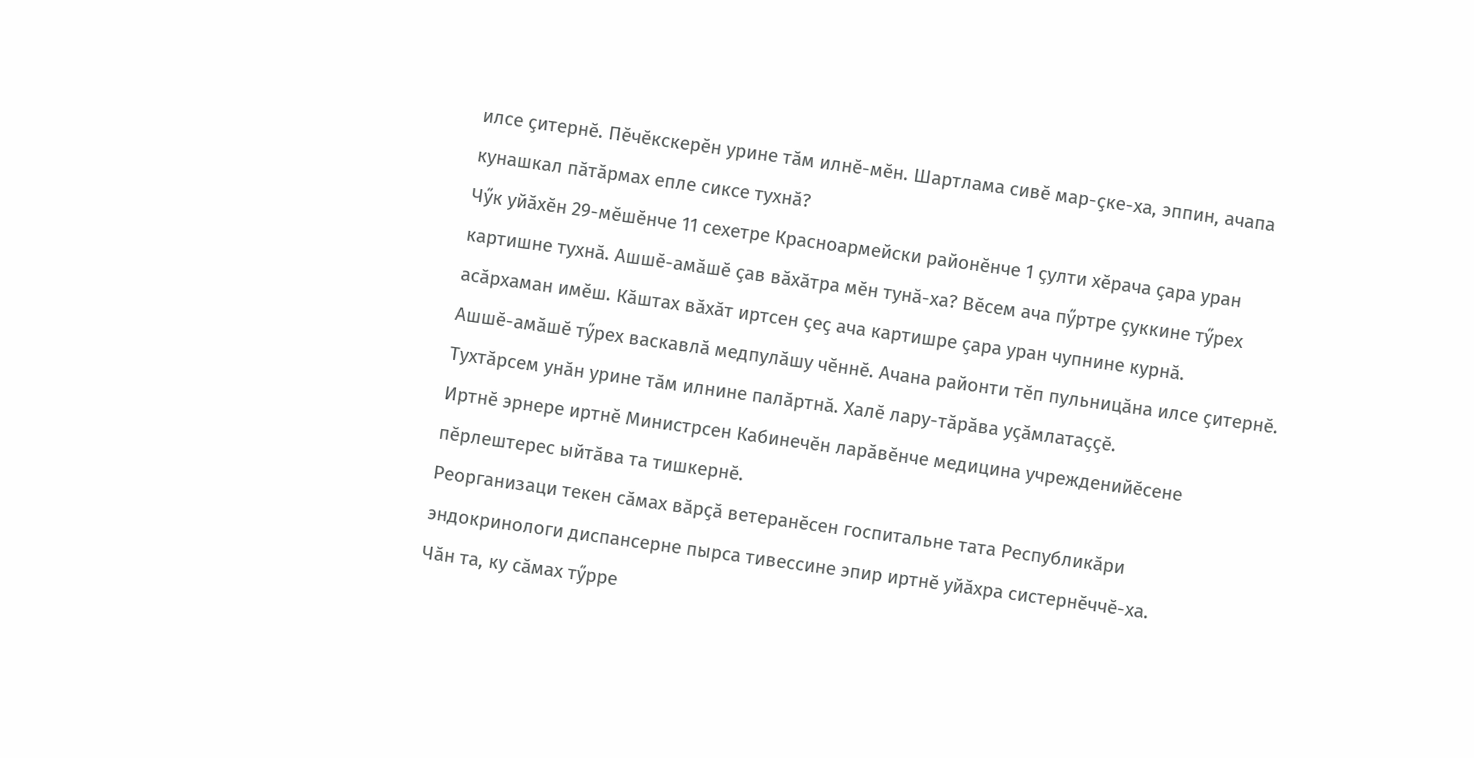илсе ҫитернӗ. Пӗчӗкскерӗн урине тӑм илнӗ-мӗн. Шартлама сивӗ мар-ҫке-ха, эппин, ачапа кунашкал пӑтӑрмах епле сиксе тухнӑ?
Чӳк уйӑхӗн 29-мӗшӗнче 11 сехетре Красноармейски районӗнче 1 ҫулти хӗрача ҫара уран картишне тухнӑ. Ашшӗ-амӑшӗ ҫав вӑхӑтра мӗн тунӑ-ха? Вӗсем ача пӳртре ҫуккине тӳрех асӑрхаман имӗш. Кӑштах вӑхӑт иртсен ҫеҫ ача картишре ҫара уран чупнине курнӑ.
Ашшӗ-амӑшӗ тӳрех васкавлӑ медпулӑшу чӗннӗ. Ачана районти тӗп пульницӑна илсе ҫитернӗ. Тухтӑрсем унӑн урине тӑм илнине палӑртнӑ. Халӗ лару-тӑрӑва уҫӑмлатаҫҫӗ.
Иртнӗ эрнере иртнӗ Министрсен Кабинечӗн ларӑвӗнче медицина учрежденийӗсене пӗрлештерес ыйтӑва та тишкернӗ.
Реорганизаци текен сӑмах вӑрҫӑ ветеранӗсен госпитальне тата Республикӑри эндокринологи диспансерне пырса тивессине эпир иртнӗ уйӑхра систернӗччӗ-ха.
Чӑн та, ку сӑмах тӳрре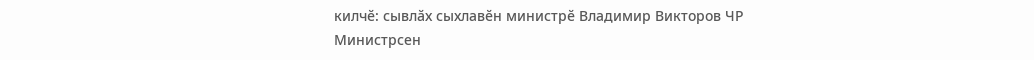килчӗ: сывлӑх сыхлавӗн министрӗ Владимир Викторов ЧР Министрсен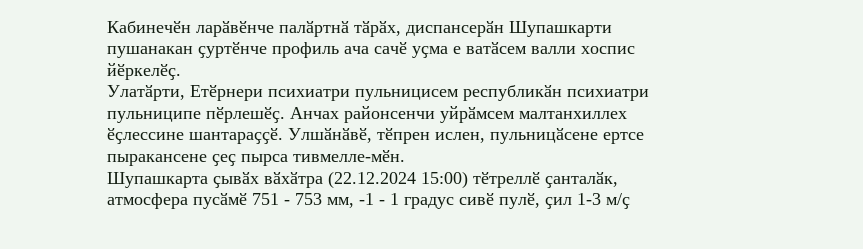Кабинечӗн ларӑвӗнче палӑртнӑ тӑрӑх, диспансерӑн Шупашкарти пушанакан ҫуртӗнче профиль ача сачӗ уҫма е ватӑсем валли хоспис йӗркелӗҫ.
Улатӑрти, Етӗрнери психиатри пульницисем республикӑн психиатри пульниципе пӗрлешӗҫ. Анчах районсенчи уйрӑмсем малтанхиллех ӗҫлессине шантараҫҫӗ. Улшӑнӑвӗ, тӗпрен ислен, пульницӑсене ертсе пыракансене ҫеҫ пырса тивмелле-мӗн.
Шупашкарта ҫывӑх вӑхӑтра (22.12.2024 15:00) тӗтреллӗ ҫанталӑк, атмосфера пусӑмӗ 751 - 753 мм, -1 - 1 градус сивӗ пулӗ, ҫил 1-3 м/ҫ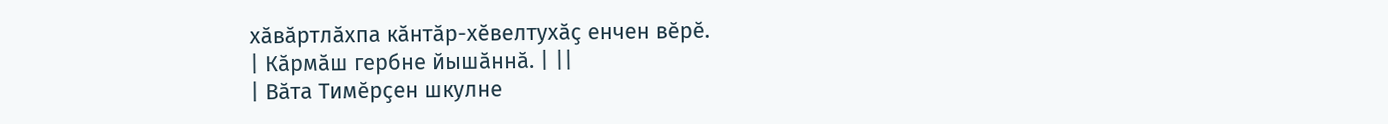хӑвӑртлӑхпа кӑнтӑр-хӗвелтухӑҫ енчен вӗрӗ.
| Кӑрмӑш гербне йышӑннӑ. | ||
| Вӑта Тимӗрҫен шкулне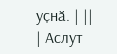уҫнӑ. | ||
| Аслут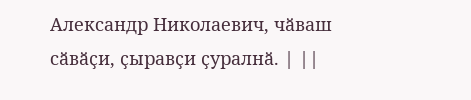Александр Николаевич, чӑваш сӑвӑҫи, ҫыравҫи ҫуралнӑ. | ||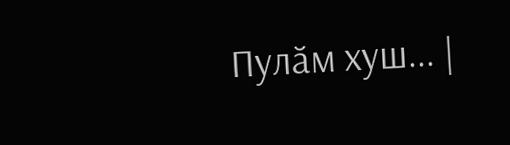Пулӑм хуш... |